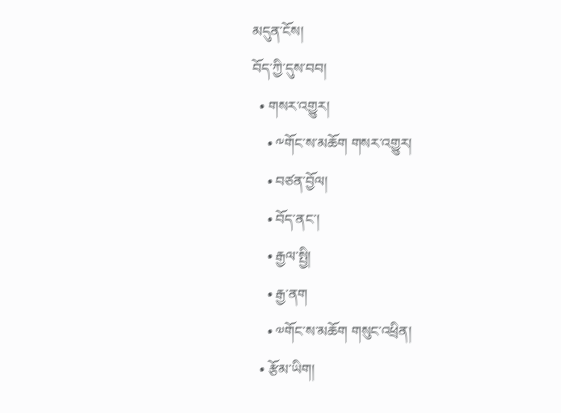མདུན་ངོས།
བོད་ཀྱི་དུས་བབ།
  • གསར་འགྱུར།
    • ༸གོང་ས་མཆོག གསར་འགྱུར།
    • བཙན་བྱོལ།
    • བོད་ནང་།
    • རྒྱལ་སྤྱི།
    • རྒྱ་ནག
    • ༧གོང་ས་མཆོག གསུང་འཕྲིན།
  • རྩོམ་ཡིག།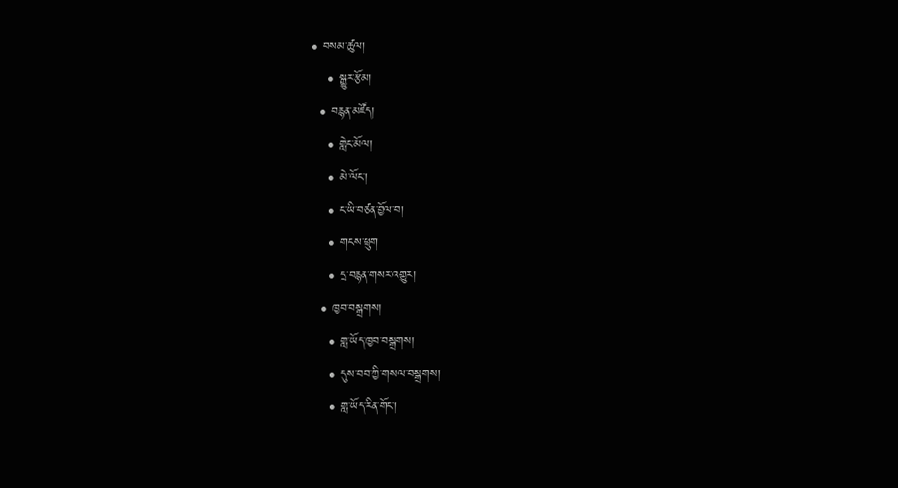• བསམ་ཚུལ།
    • སྒྱུར་རྩོམ།
  • བརྙན་མཛོད།
    • གླེང་མོལ།
    • མེ་ལོང་།
    • ང་ཡི་བཙན་བྱོལ་བ།
    • གངས་ཕྲུག
    • དྲ་བརྙན་གསར་འགྱུར།
  • ཁྱབ་བསྒྲགས།
    • གླ་ཡོད་ཁྱབ་བསྒྲགས།
    • དུས་བབ་ཀྱི་གསལ་བསྒྲགས།
    • གླ་ཡོད་རིན་གོང་།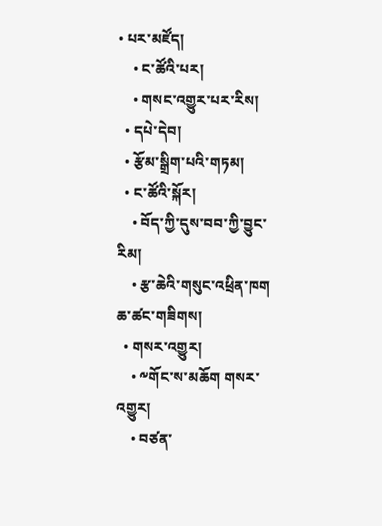• པར་མཛོད།
    • ང་ཚོའི་པར།
    • གསང་འགྱུར་པར་རིས།
  • དཔེ་དེབ།
  • རྩོམ་སྒྲིག་པའི་གཏམ།
  • ང་ཚོའི་སྐོར།
    • བོད་ཀྱི་དུས་བབ་ཀྱི་བྱུང་རིམ།
    • རྩ་ཆེའི་གསུང་འཕྲིན་ཁག
ཆ་ཚང་གཟིགས།
  • གསར་འགྱུར།
    • ༸གོང་ས་མཆོག གསར་འགྱུར།
    • བཙན་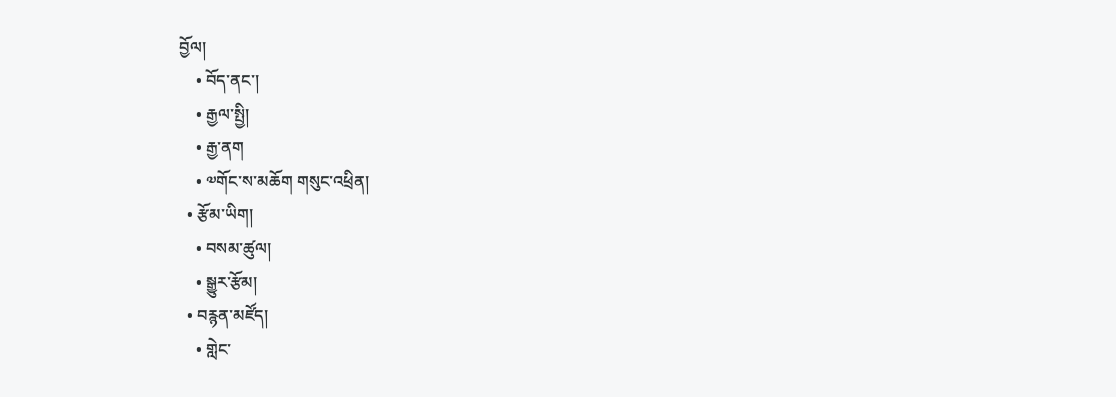བྱོལ།
    • བོད་ནང་།
    • རྒྱལ་སྤྱི།
    • རྒྱ་ནག
    • ༧གོང་ས་མཆོག གསུང་འཕྲིན།
  • རྩོམ་ཡིག།
    • བསམ་ཚུལ།
    • སྒྱུར་རྩོམ།
  • བརྙན་མཛོད།
    • གླེང་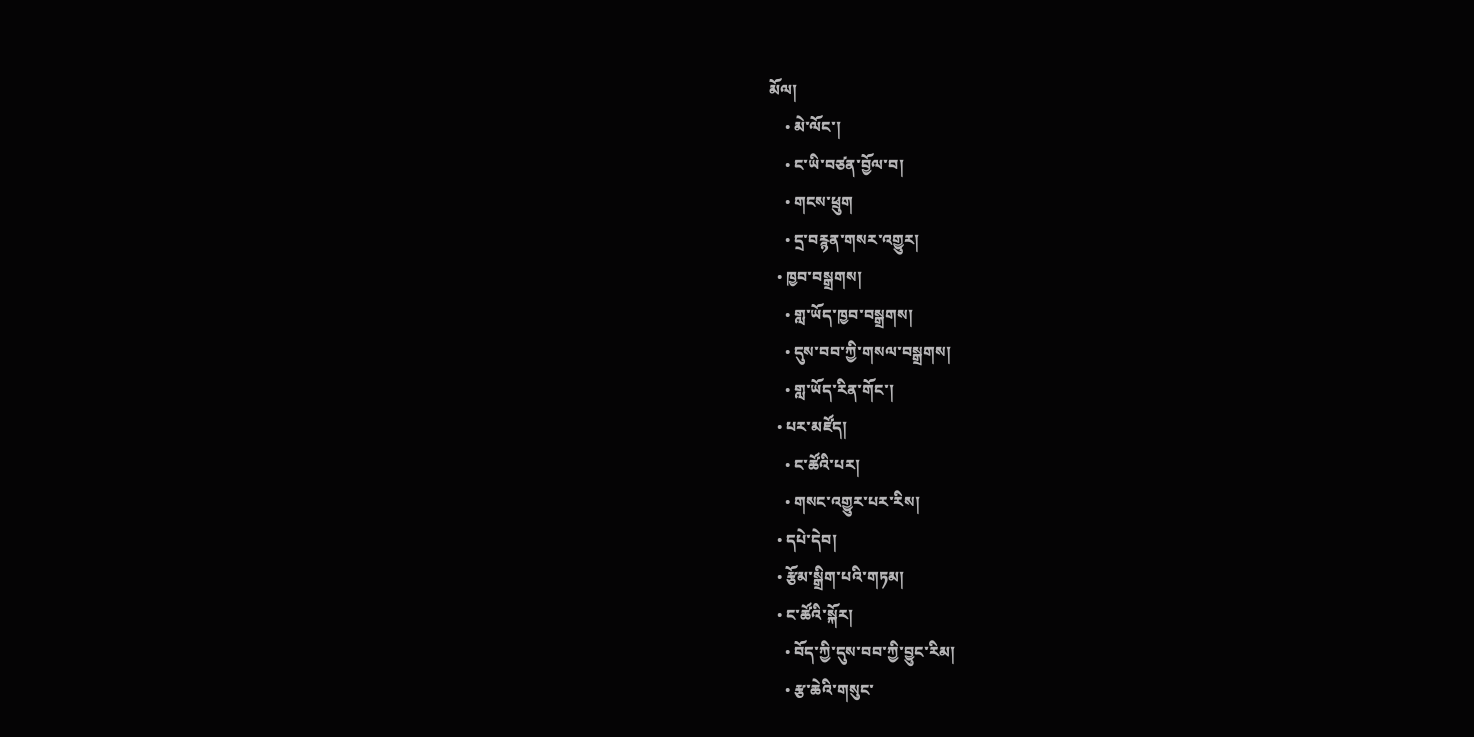མོལ།
    • མེ་ལོང་།
    • ང་ཡི་བཙན་བྱོལ་བ།
    • གངས་ཕྲུག
    • དྲ་བརྙན་གསར་འགྱུར།
  • ཁྱབ་བསྒྲགས།
    • གླ་ཡོད་ཁྱབ་བསྒྲགས།
    • དུས་བབ་ཀྱི་གསལ་བསྒྲགས།
    • གླ་ཡོད་རིན་གོང་།
  • པར་མཛོད།
    • ང་ཚོའི་པར།
    • གསང་འགྱུར་པར་རིས།
  • དཔེ་དེབ།
  • རྩོམ་སྒྲིག་པའི་གཏམ།
  • ང་ཚོའི་སྐོར།
    • བོད་ཀྱི་དུས་བབ་ཀྱི་བྱུང་རིམ།
    • རྩ་ཆེའི་གསུང་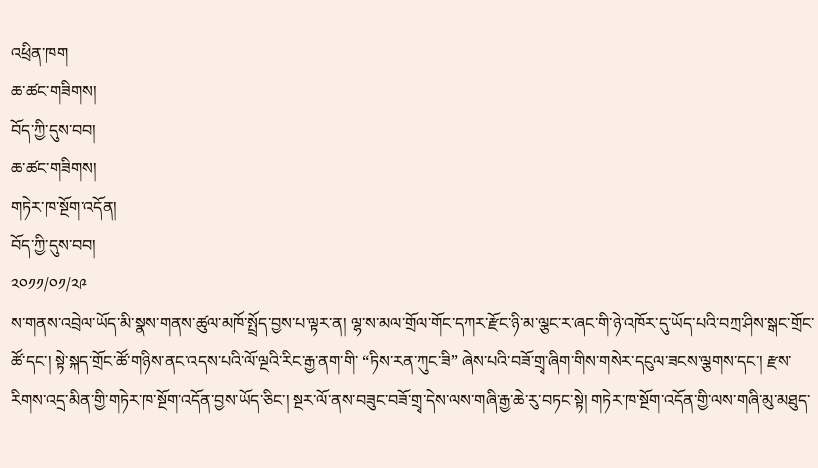འཕྲིན་ཁག
ཆ་ཚང་གཟིགས།
བོད་ཀྱི་དུས་བབ།
ཆ་ཚང་གཟིགས།
གཏེར་ཁ་སྔོག་འདོན།
བོད་ཀྱི་དུས་བབ།
༢༠༡༡/༠༡/༢༩
ས་གནས་འབྲེལ་ཡོད་མི་སྣས་གནས་ཚུལ་མཁོ་སྤྲོད་བྱས་པ་ལྟར་ན། ལྷ་ས་མལ་གྲོལ་གོང་དཀར་རྫོང་ཉི་མ་ལྕང་ར་ཞང་གི་ཉེ་འཁོར་དུ་ཡོད་པའི་བཀྲ་ཤིས་སྒང་གྲོང་ཚོ་དང་། སྟེ་སྐད་གྲོང་ཚོ་གཉིས་ནང་འདས་པའི་ལོ་ལྔའི་རིང་རྒྱ་ནག་གི་ “ཏིས་རན་ཀུང་ཟི” ཞེས་པའི་བཟོ་གྲྭ་ཞིག་གིས་གསེར་དངུལ་ཟངས་ལྕགས་དང་། རྫས་རིགས་འདྲ་མིན་གྱི་གཏེར་ཁ་སྔོག་འདོན་བྱས་ཡོད་ཅིང་། སྔར་ལོ་ནས་བཟུང་བཟོ་གྲྭ་དེས་ལས་གཞི་རྒྱ་ཆེ་རུ་བཏང་སྟེ། གཏེར་ཁ་སྔོག་འདོན་གྱི་ལས་གཞི་མུ་མཐུད་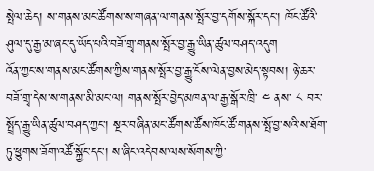སྤེལ་ཆེད། ས་གནས་མང་ཚོགས་ས་གཞན་ལ་གནས་སྤོར་བྱ་དགོས་སྐོར་དང་། ཁོང་ཚོའི་ཤུལ་དུ་རྒྱ་མ་ཞང་དུ་ཡོད་པའི་བཟོ་གྲྭ་གནས་སྤོར་བྱ་རྒྱུ་ཡིན་ཚུལ་བཤད་འདུག
འོན་ཀྱང་ས་གནས་མང་ཚོགས་ཀྱིས་གནས་སྤོར་བྱ་རྒྱུ་ངོས་ལེན་བྱས་མེད་སྟབས། ཉེ་ཆར་བཟོ་གྲྭ་དེས་ས་གནས་མི་མང་ལ། གནས་སྤོར་བྱེད་མཁན་ལ་རྒྱ་སྒོར་ཁྲི་ ༤ ནས་ ༨ བར་སྤྲོད་རྒྱུ་ཡིན་ཚུལ་བཤད་ཀྱང་། སྔར་བཞིན་མང་ཚོགས་ཚོས་ཁོང་ཚོ་གནས་སྤོ་བྱ་སའི་ས་ཐོག་ཏུ་ཕྱུགས་ཟོག་འཚོ་སྐྱོང་དང་། ས་ཞིང་འདེབས་ལས་སོགས་ཀྱི་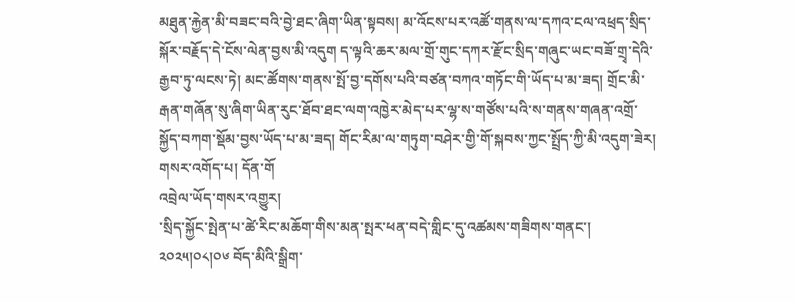མཐུན་རྐྱེན་མི་བཟང་བའི་བྱེ་ཐང་ཞིག་ཡིན་སྟབས། མ་འོངས་པར་འཚོ་གནས་ལ་དཀའ་ངལ་འཕྲད་སྲིད་སྐོར་བརྗོད་དེ་ངོས་ལེན་བྱས་མི་འདུག ད་ལྟའི་ཆར་མལ་གྲོ་གུང་དཀར་རྫོང་སྲིད་གཞུང་ཡང་བཟོ་གྲྭ་དེའི་རྒྱབ་ཏུ་ལངས་ཏེ། མང་ཚོགས་གནས་སྤོ་བྱ་དགོས་པའི་བཙན་བཀའ་གཏོང་གི་ཡོད་པ་མ་ཟད། གྲོང་མི་རྒན་གཞོན་སུ་ཞིག་ཡིན་རུང་ཐོབ་ཐང་ལག་འཁྱེར་མེད་པར་ལྷ་ས་གཙོས་པའི་ས་གནས་གཞན་འགྲོ་སྐྱོད་བཀག་སྡོམ་བྱས་ཡོད་པ་མ་ཟད། གོང་རིམ་ལ་གཏུག་བཤེར་གྱི་གོ་སྐབས་ཀྱང་སྤྲོད་ཀྱི་མི་འདུག་ཟེར།
གསར་འགོད་པ། དོན་གོ
འབྲེལ་ཡོད་གསར་འགྱུར།
་སྲིད་སྐྱོང་སྤེན་པ་ཚེ་རིང་མཆོག་གིས་མན་སྤར་ཕན་བདེ་གླིང་དུ་འཚམས་གཟིགས་གནང་། ༢༠༢༥།༠༨།༠༦ བོད་མིའི་སྒྲིག་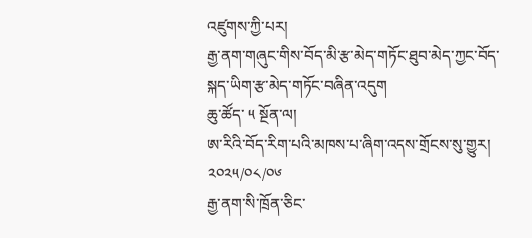འཛུགས་ཀྱི་པར།
རྒྱ་ནག་གཞུང་གིས་བོད་མི་རྩ་མེད་གཏོང་ཐུབ་མེད་ཀྱང་བོད་སྐད་ཡིག་རྩ་མེད་གཏོང་བཞིན་འདུག
ཆུ་ཚོད་ ༥ སྔོན་ལ།
ཨ་རིའི་བོད་རིག་པའི་མཁས་པ་ཞིག་འདས་གྲོངས་སུ་གྱུར།
༢༠༢༥/༠༨/༠༦
རྒྱ་ནག་སི་ཁྲོན་ཅིང་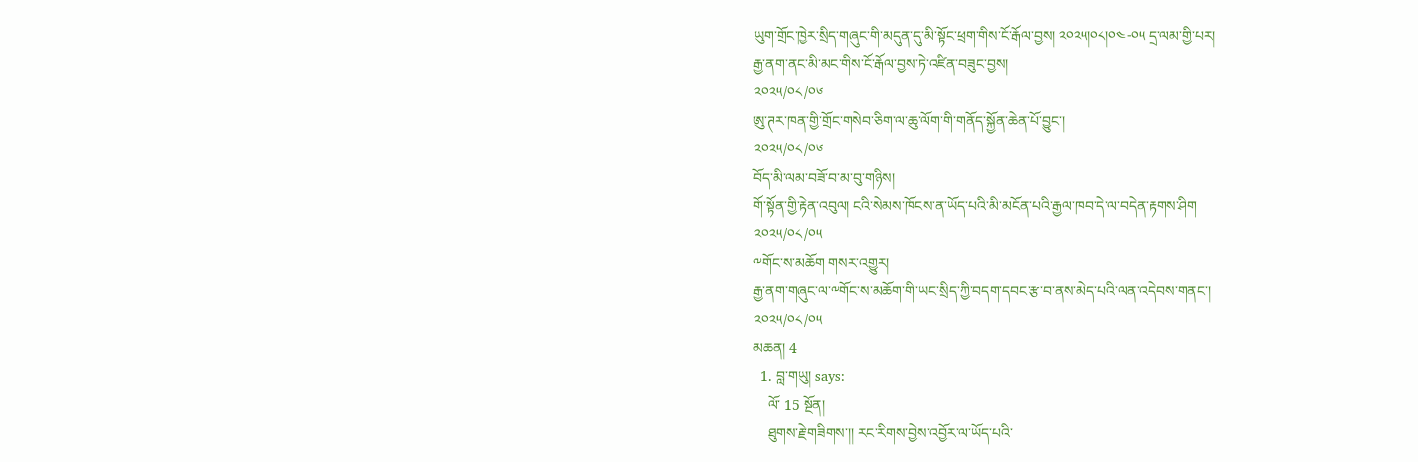ཡུག་གྲོང་ཁྱེར་སྲིད་གཞུང་གི་མདུན་དུ་མི་སྟོང་ཕྲག་གིས་ངོ་རྒོལ་བྱས། ༢༠༢༥།༠༨།༠༤-༠༥ དྲ་ལམ་གྱི་པར།
རྒྱ་ནག་ནང་མི་མང་གིས་ངོ་རྒོལ་བྱས་ཏེ་འཛིན་བཟུང་བྱས།
༢༠༢༥/༠༨/༠༦
ཨུ་ཊར་ཁན་གྱི་གྲོང་གསེབ་ཅིག་ལ་ཆུ་ལོག་གི་གནོད་སྐྱོན་ཆེན་པོ་བྱུང་།
༢༠༢༥/༠༨/༠༦
བོད་མི་ལམ་བཟོ་བ་མ་བུ་གཉིས།
གོ་སྟོན་གྱི་རྟེན་འབུལ། ངའི་སེམས་ཁོངས་ན་ཡོད་པའི་མི་མངོན་པའི་རྒྱལ་ཁབ་དེ་ལ་བདེན་རྟགས་ཤིག
༢༠༢༥/༠༨/༠༥
༸གོང་ས་མཆོག གསར་འགྱུར།
རྒྱ་ནག་གཞུང་ལ་༸གོང་ས་མཆོག་གི་ཡང་སྲིད་ཀྱི་བདག་དབང་རྩ་བ་ནས་མེད་པའི་ལན་འདེབས་གནང་།
༢༠༢༥/༠༨/༠༥
མཆན། 4
  1. བླ་གཡུ། says:
    ལོ་ 15 སྔོན།
    ཐུགས་རྗེ་གཟིགས་།། རང་རིགས་བྱེས་འབྱོར་ལ་ཡོད་པའི་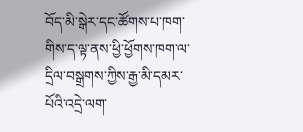བོད་མི་སྒེར་དང་ཚོགས་པ་ཁག་གིས་ད་ལྟ་ནས་ཕྱི་ཕྱོགས་ཁག་ལ་དྲིལ་བསྒྲགས་ཀྱིས་རྒྱ་མི་དམར་པོའི་འདྲེ་ལག་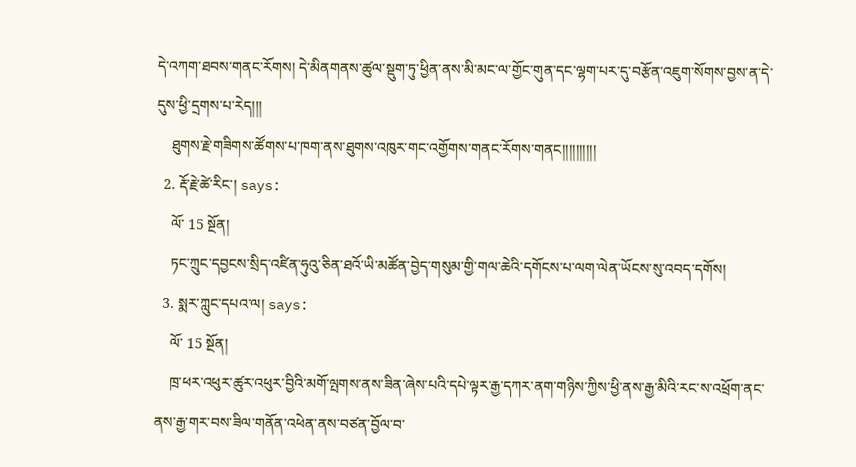དེ་འཀག་ཐབས་གནང་རོགས། དེ་མིནགནས་ཚུལ་སྡུག་ཏུ་ཕྱིན་ནས་མི་མང་ལ་གྱོང་གུན་དང་ལྷག་པར་དུ་བརྩོན་འཇུག་སོགས་བྱས་ན་དེ་དུས་ཕྱི་དྲགས་པ་རེད།།།
    ཐུགས་རྗེ་གཟིགས་ཚོགས་པ་ཁག་ནས་ཐུགས་འཁུར་གང་འགྱོགས་གནང་རོགས་གནང།།།།།།།།།།
  2. རྡོ་རྗེ་ཚེ་རིང་། says:
    ལོ་ 15 སྔོན།
    ཏང་ཀྲུང་དབྱངས་སྲིད་འཛིན་ཧུའུ་ཅིན་ཐའོ་ཡི་མཚོན་བྱེད་གསུམ་གྱི་གལ་ཆེའི་དགོངས་པ་ལག་ལེན་ཡོངས་སུ་འབད་དགོས།
  3. སྨར་ཀླུང་དཔའ་ལ། says:
    ལོ་ 15 སྔོན།
    ཁྲ་ཕར་འཕུར་ཚུར་འཕུར་བྱིའི་མགོ་ལྤགས་ནས་ཟིན་ཞེས་པའི་དཔེ་ལྟར་རྒྱ་དཀར་ནག་གཉིས་ཀྱིས་ཕྱི་ནས་རྒྱ་མིའི་རང་ས་འཕྲོག་ནང་ནས་རྒྱ་གར་བས་ཟིལ་གནོན་འཕེན་ནས་བཙན་བྱོལ་བ་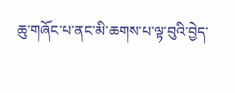ཆུ་གཞོང་པ་ནང་མི་ཆགས་པ་ལྟ་བུའི་བྱེད་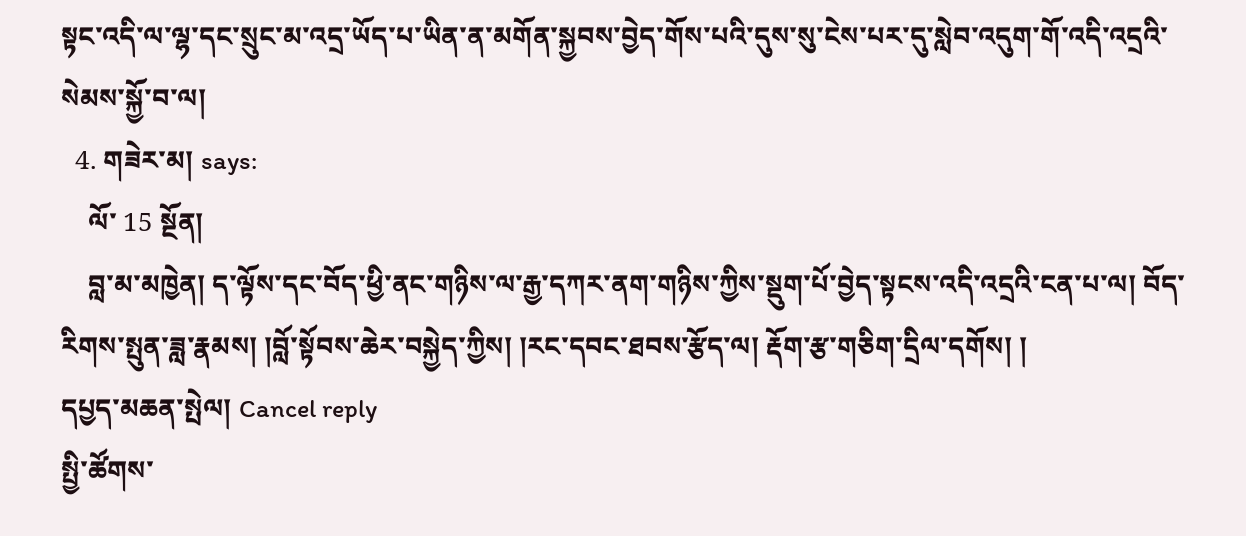སྟང་འདི་ལ་ལྷ་དང་སྲུང་མ་འདྲ་ཡོད་པ་ཡིན་ན་མགོན་སྐྱབས་བྱེད་གོས་པའི་དུས་སུ་ངེས་པར་དུ་སླེབ་འདུག་གོ་འདི་འདྲའི་སེམས་སྐྱོ་བ་ལ།
  4. གཟེར་མ། says:
    ལོ་ 15 སྔོན།
    བླ་མ་མཁྱེན། ད་ལྟོས་དང་བོད་ཕྱི་ནང་གཉིས་ལ་རྒྱ་དཀར་ནག་གཉིས་ཀྱིས་སྡུག་པོ་བྱེད་སྟངས་འདི་འདྲའི་ངན་པ་ལ། བོད་རིགས་སྤུན་ཟླ་རྣམས། །བློ་སྟོབས་ཆེར་བསྐྱེད་ཀྱིས། །རང་དབང་ཐབས་རྩོད་ལ། རྡོག་རྩ་གཅིག་དྲིལ་དགོས། །
དཔྱད་མཆན་སྤེལ། Cancel reply
སྤྱི་ཚོགས་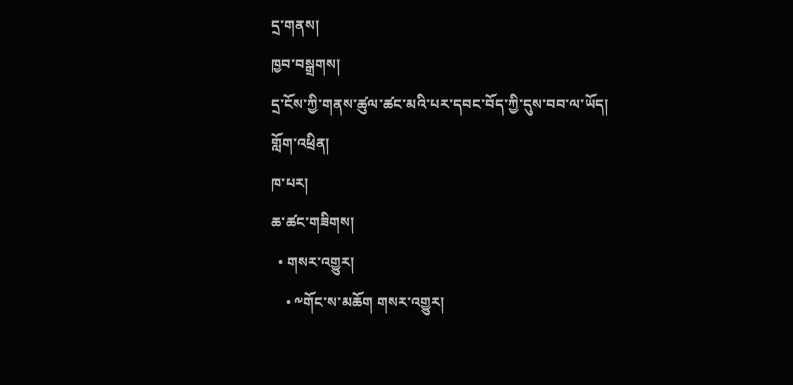དྲ་གནས།
ཁྱབ་བསྒྲགས།
དྲ་ངོས་ཀྱི་གནས་ཚུལ་ཚང་མའི་པར་དབང་བོད་ཀྱི་དུས་བབ་ལ་ཡོད།
གློག་འཕྲིན།
ཁ་པར།
ཆ་ཚང་གཟིགས།
  • གསར་འགྱུར།
    • ༸གོང་ས་མཆོག གསར་འགྱུར།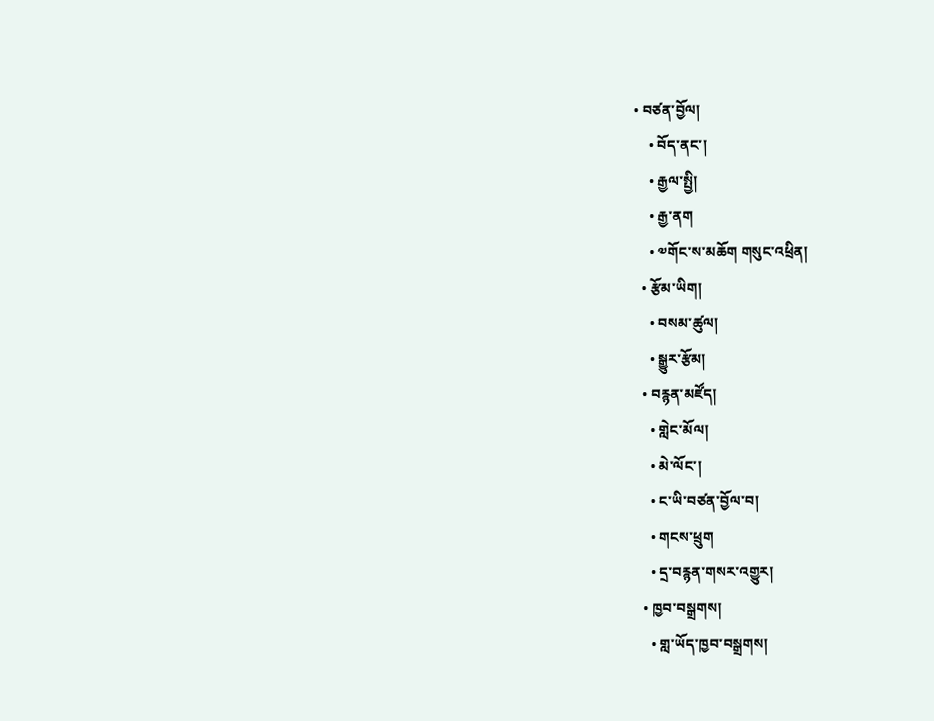• བཙན་བྱོལ།
    • བོད་ནང་།
    • རྒྱལ་སྤྱི།
    • རྒྱ་ནག
    • ༧གོང་ས་མཆོག གསུང་འཕྲིན།
  • རྩོམ་ཡིག།
    • བསམ་ཚུལ།
    • སྒྱུར་རྩོམ།
  • བརྙན་མཛོད།
    • གླེང་མོལ།
    • མེ་ལོང་།
    • ང་ཡི་བཙན་བྱོལ་བ།
    • གངས་ཕྲུག
    • དྲ་བརྙན་གསར་འགྱུར།
  • ཁྱབ་བསྒྲགས།
    • གླ་ཡོད་ཁྱབ་བསྒྲགས།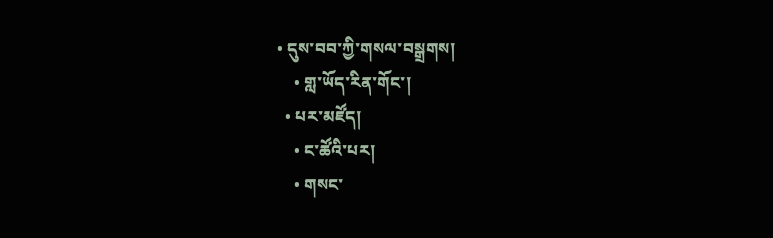• དུས་བབ་ཀྱི་གསལ་བསྒྲགས།
    • གླ་ཡོད་རིན་གོང་།
  • པར་མཛོད།
    • ང་ཚོའི་པར།
    • གསང་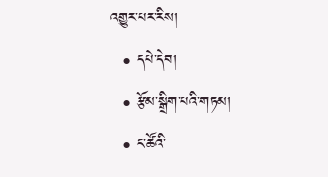འགྱུར་པར་རིས།
  • དཔེ་དེབ།
  • རྩོམ་སྒྲིག་པའི་གཏམ།
  • ང་ཚོའི་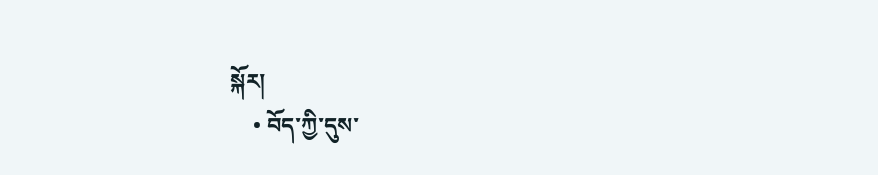སྐོར།
    • བོད་ཀྱི་དུས་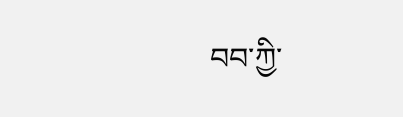བབ་ཀྱི་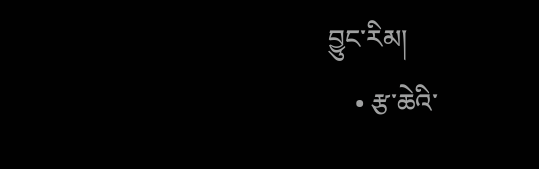བྱུང་རིམ།
    • རྩ་ཆེའི་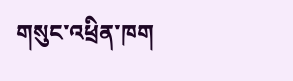གསུང་འཕྲིན་ཁག